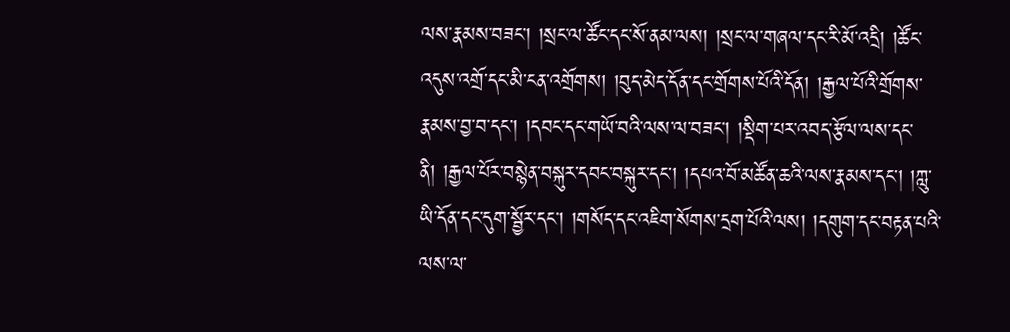ལས་རྣམས་བཟང་། །སྲང་ལ་ཚོང་དང་སོ་ནམ་ལས། །སྲང་ལ་གཞལ་དང་རི་མོ་འདྲི། །ཚོང་འདུས་འགྲོ་དང་མི་ངན་འགྲོགས། །བུད་མེད་དོན་དང་གྲོགས་པོའི་དོན། །རྒྱལ་པོའི་གྲོགས་རྣམས་བྱ་བ་དང་། །དབང་དང་གཡོ་བའི་ལས་ལ་བཟང་། །སྡིག་པར་འབད་རྩོལ་ལས་དང་ནི། །རྒྱལ་པོར་བསྙེན་བསྐུར་དབང་བསྐུར་དང་། །དཔའ་བོ་མཚོན་ཆའི་ལས་རྣམས་དང་། །ཀླུ་ཡི་དོན་དང་དུག་སྦྱོར་དང་། །གསོད་དང་འཇིག་སོགས་དྲག་པོའི་ལས། །དགུག་དང་བརྟན་པའི་ལས་ལ་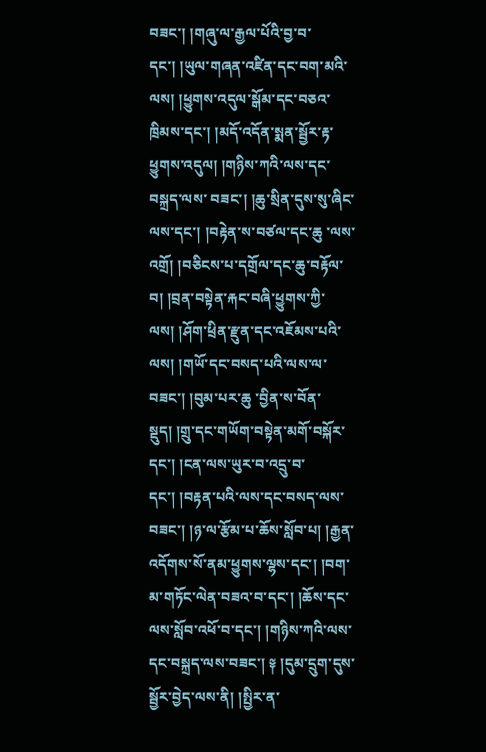བཟང་། །གཞུ་ལ་རྒྱལ་པོའི་བྱ་བ་དང་། །ཡུལ་གཞན་འཛིན་དང་བག་མའི་ལས། །ཕྱུགས་འདུལ་སྒོམ་དང་བཅའ་ཁྲིམས་དང་། །མདོ་འདོན་སྨན་སྦྱོར་རྟ་ཕྱུགས་འདུལ། །གཉིས་ཀའི་ལས་དང་བསྐྲད་ལས་ བཟང་། །ཆུ་སྲིན་དུས་སུ་ཞིང་ལས་དང་། །བརྟེན་ས་བཙལ་དང་ཆུ ་ལས་འགྲོ། །བཅིངས་པ་དགྲོལ་དང་ཆུ་བརྟོལ་བ། །བྲན་བསྟེན་རྐང་བཞི་ཕྱུགས་ཀྱི་ལས། །ཤོག་ཕྲིན་རྫུན་དང་འཇོམས་པའི་ལས། །གཡོ་དང་བསད་པའི་ལས་ལ་ བཟང་། །བུམ་པར་ཆུ ་བྱིན་ས་བོན་སྡུད། །གྲུ་དང་གཡོག་བསྟེན་མགོ་བསྐོར་དང་། །ངན་ལས་ཡུར་བ་འདྲུ་བ་དང་། །བརྟན་པའི་ལས་དང་བསད་ལས་བཟང་། །ཉ་ལ་རྩོམ་པ་ཆོས་སློབ་པ། །རྒྱན་འདོགས་སོ་ནམ་ཕྱུགས་ལྷས་དང་། །བག་མ་གཏོང་ལེན་བཟའ་བ་དང་། །ཆོས་དང་ལས་སློབ་འཕོ་བ་དང་། །གཉིས་ཀའི་ལས་དང་བསྐྲད་ལས་བཟང་། ༈ །དུམ་དྲུག་དུས་སྦྱོར་བྱེད་ལས་ནི། །སྤྱིར་ན་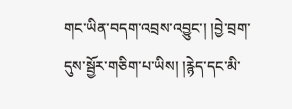གང་ཡིན་བདག་འབྲས་འབྱུང་། །བྱེ་བྲག་དུས་སྦྱོར་གཅིག་པ་ཡིས། །རྙེད་དང་མི་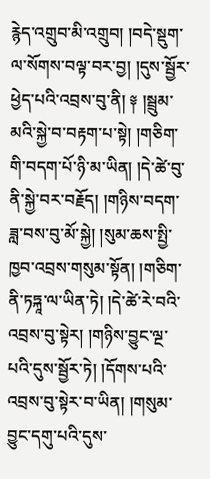རྙེད་འགྲུབ་མི་འགྲུབ། །བདེ་སྡུག་ལ་སོགས་བལྟ་བར་བྱ། །དུས་སྦྱོར་ཕྱེད་པའི་འབྲས་བུ་ནི། ༈ །སྦྲུམ་མའི་སྐྱེ་བ་བརྟག་པ་སྟེ། །གཅིག་གི་བདག་པོ་ཉི་མ་ཡིན། །དེ་ཚེ་བུ་ནི་སྐྱེ་བར་བརྗོད། །གཉིས་བདག་ཟླ་བས་བུ་མོ་སྐྱེ། །སུམ་ཆས་སྤྱི་ཁྱབ་འབྲས་གསུམ་སྟོན། །གཅིག་ནི་ཏཏྐཱ་ལ་ཡིན་ཏེ། །དེ་ཚེ་རེ་བའི་འབྲས་བུ་སྟེར། །གཉིས་བྱུང་ལྔ་པའི་དུས་སྦྱོར་ཏེ། །དོགས་པའི་འབྲས་བུ་སྟེར་བ་ཡིན། །གསུམ་བྱུང་དགུ་པའི་དུས་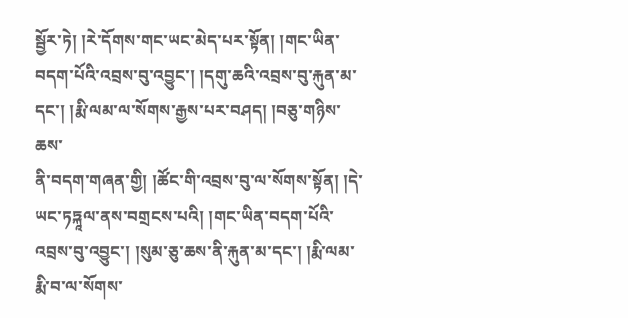སྦྱོར་ཏེ། །རེ་དོགས་གང་ཡང་མེད་པར་སྟོན། །གང་ཡིན་བདག་པོའི་འབྲས་བུ་འབྱུང་། །དགུ་ཆའི་འབྲས་བུ་རྐུན་མ་དང་། །རྨི་ལམ་ལ་སོགས་རྒྱས་པར་བཤད། །བཅུ་གཉིས་ཆས་
ནི་བདག་གཞན་གྱི། །ཚོང་གི་འབྲས་བུ་ལ་སོགས་སྟོན། །དེ་ཡང་ཏཏྐཱལ་ནས་བགྲངས་པའི། །གང་ཡིན་བདག་པོའི་འབྲས་བུ་འབྱུང་། །སུམ་ཅུ་ཆས་ནི་རྐུན་མ་དང་། །རྨི་ལམ་རྨི་བ་ལ་སོགས་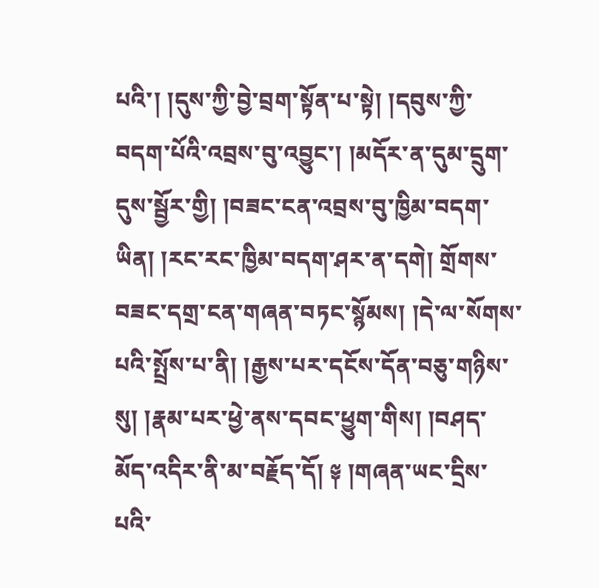པའི་། །དུས་ཀྱི་བྱེ་བྲག་སྟོན་པ་སྟེ། །དབུས་ཀྱི་བདག་པོའི་འབྲས་བུ་འབྱུང་། །མདོར་ན་དུམ་དྲུག་དུས་སྦྱོར་གྱི། །བཟང་ངན་འབྲས་བུ་ཁྱིམ་བདག་ཡིན། །རང་རང་ཁྱིམ་བདག་ཤར་ན་དགེ། གྲོགས་བཟང་དགྲ་ངན་གཞན་བཏང་སྙོམས། །དེ་ལ་སོགས་པའི་སྤྲོས་པ་ནི། །རྒྱས་པར་དངོས་དོན་བཅུ་གཉིས་སུ། །རྣམ་པར་ཕྱེ་ནས་དབང་ཕྱུག་གིས། །བཤད་མོད་འདིར་ནི་མ་བརྗོད་དོ། ༈ །གཞན་ཡང་དྲིས་པའི་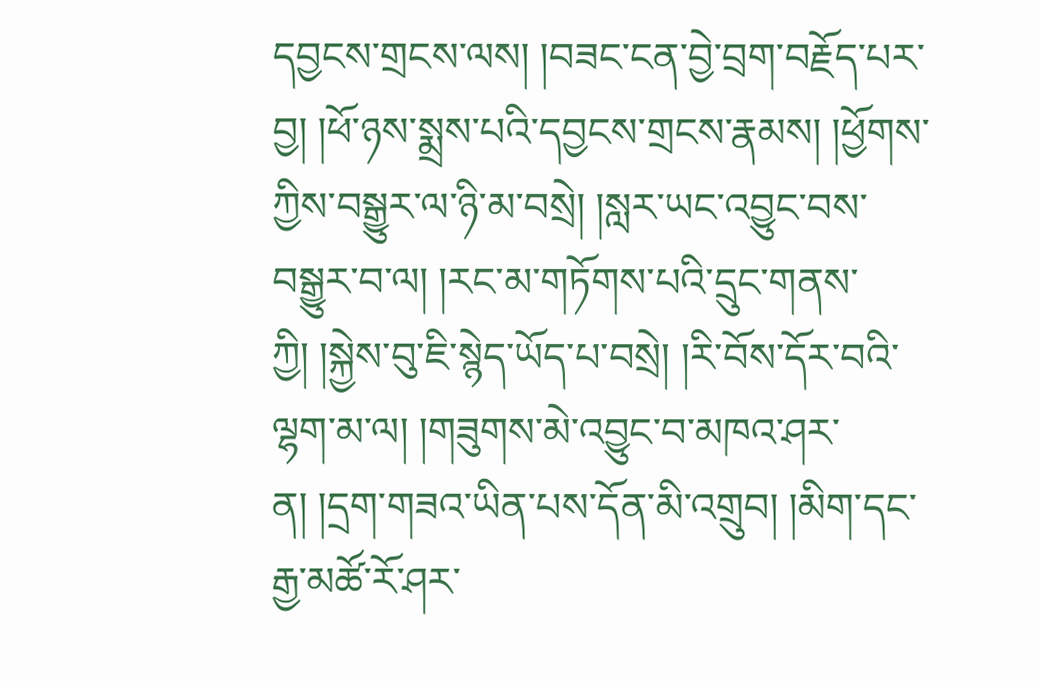དབྱངས་གྲངས་ལས། །བཟང་ངན་བྱེ་བྲག་བརྗོད་པར་བྱ། །ཕོ་ཉས་སྨྲས་པའི་དབྱངས་གྲངས་རྣམས། །ཕྱོགས་ཀྱིས་བསྒྱུར་ལ་ཉི་མ་བསྲེ། །སླར་ཡང་འབྱུང་བས་བསྒྱུར་བ་ལ། །རང་མ་གཏོགས་པའི་དྲུང་གནས་ཀྱི། །སྐྱེས་བུ་ཇི་སྙེད་ཡོད་པ་བསྲེ། །རི་བོས་དོར་བའི་ལྷག་མ་ལ། །གཟུགས་མེ་འབྱུང་བ་མཁའ་ཤར་ན། །དྲག་གཟའ་ཡིན་པས་དོན་མི་འགྲུབ། །མིག་དང་རྒྱ་མཚོ་རོ་ཤར་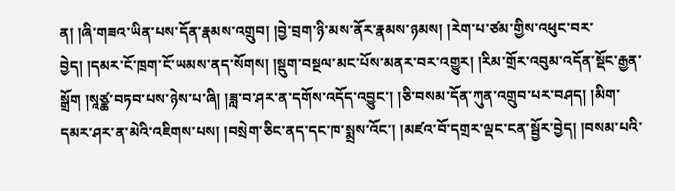ན། །ཞི་གཟའ་ཡིན་པས་དོན་རྣམས་འགྲུབ། །བྱེ་བྲག་ཉི་མས་ནོར་རྣམས་ཉམས། །རེག་པ་ཙམ་གྱིས་འཕུང་བར་བྱེད། །དམར་ངོ་ཁྲག་ངོ་ཡམས་ནད་སོགས། །སྡུག་བསྔལ་མང་པོས་མནར་བར་འགྱུར། །རིམ་གྲོར་འབུམ་འདོན་སྡོང་རྒྱན་སྒྲོག །སཱཙྪ་བཏབ་པས་ཉེས་པ་ཞི། །ཟླ་བ་ཤར་ན་དགོས་འདོད་འབྱུང་། །ཅི་བསམ་དོན་ཀུན་འགྲུབ་པར་བཤད། །མིག་དམར་ཤར་ན་མེའི་འཇིགས་པས། །བསྲེག་ཅིང་ནད་དང་ཁ་སྨྲས་འོང་། །མཛའ་བོ་དགྲར་ལྡང་ངན་སྦྱོར་བྱེད། །བསམ་པའི་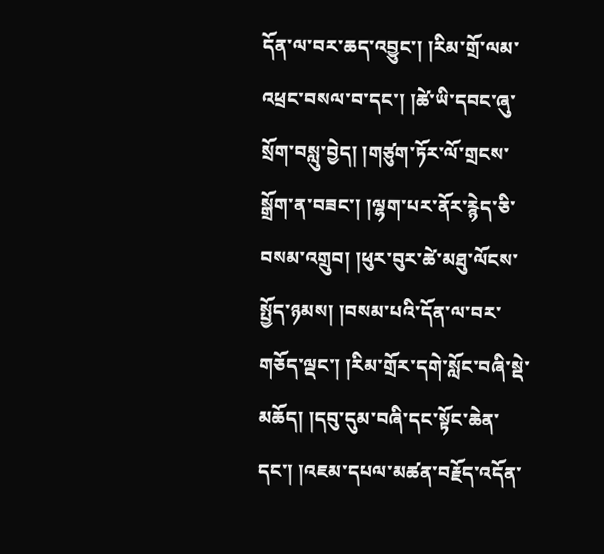དོན་ལ་བར་ཆད་འབྱུང་། །རིམ་གྲོ་ལམ་འཕྲང་བསལ་བ་དང་། །ཚེ་ཡི་དབང་ཞུ་སྲོག་བསླུ་བྱེད། །གཙུག་ཏོར་ལོ་གྲངས་སྒྲོག་ན་བཟང་། །ལྷག་པར་ནོར་རྙེད་ཅི་བསམ་འགྲུབ། །ཕུར་བུར་ཚེ་མཐུ་ལོངས་སྤྱོད་ཉམས། །བསམ་པའི་དོན་ལ་བར་གཅོད་ལྡང་། །རིམ་གྲོར་དགེ་སློང་བཞི་སྡེ་མཆོད། །དབུ་དུམ་བཞི་དང་སྟོང་ཆེན་དང་། །འཇམ་དཔལ་མཚན་བརྗོད་འདོན་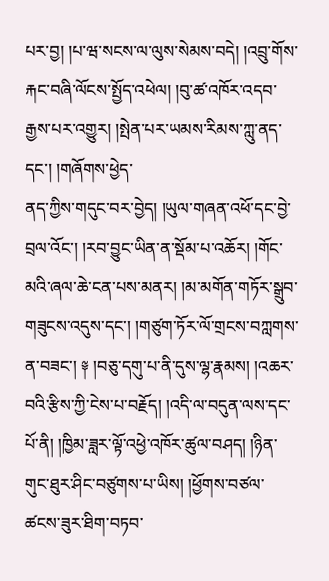པར་བྱ། །པ་ཝ་སངས་ལ་ལུས་སེམས་བདེ། །འབྲུ་གོས་རྐང་བཞི་ལོངས་སྤྱོད་འཕེལ། །བུ་ཚ་འཁོར་འདབ་རྒྱས་པར་འགྱུར། །སྤེན་པར་ཡམས་རིམས་ཀླུ་ནད་དང་། །གཞོགས་ཕྱེད་
ནད་ཀྱིས་གདུང་བར་བྱེད། །ཡུལ་གཞན་འཕོ་དང་བྱེ་བྲལ་འོང་། །རབ་བྱུང་ཡིན་ན་སྡོམ་པ་འཆོར། །གོང་མའི་ཞལ་ཆེ་ངན་པས་མནར། །མ་མགོན་གཏོར་སྒྲུབ་གཟུངས་འདུས་དང་། །གཙུག་ཏོར་ལོ་གྲངས་བཀླགས་ན་བཟང་། ༈ །བཅུ་དགུ་པ་ནི་དུས་ལྷ་རྣམས། །འཆར་བའི་རྩིས་ཀྱི་ངེས་པ་བརྗོད། །འདི་ལ་བདུན་ལས་དང་པོ་ནི། །ཁྱིམ་ཟླར་ལྟོ་འཕྱེ་འཁོར་ཚུལ་བཤད། །ཉིན་གུང་ཐུར་ཤིང་བཙུགས་པ་ཡིས། །ཕྱོགས་བཙལ་ཚངས་ཟུར་ཐིག་བཏབ་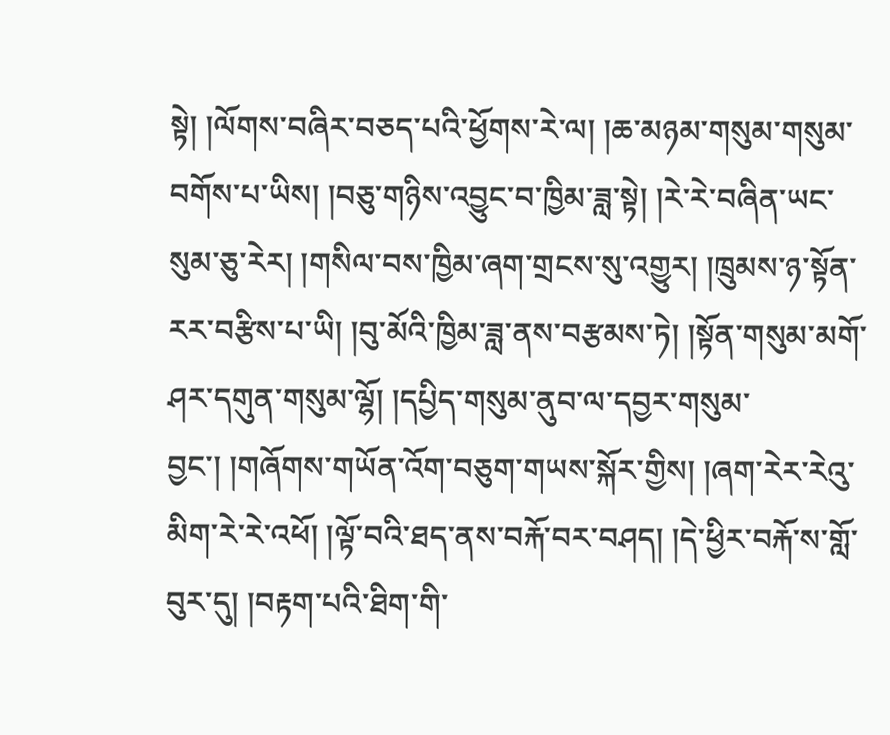སྟེ། །ལོགས་བཞིར་བཅད་པའི་ཕྱོགས་རེ་ལ། །ཆ་མཉམ་གསུམ་གསུམ་བགོས་པ་ཡིས། །བཅུ་གཉིས་འབྱུང་བ་ཁྱིམ་ཟླ་སྟེ། །རེ་རེ་བཞིན་ཡང་སུམ་ཅུ་རེར། །གསིལ་བས་ཁྱིམ་ཞག་གྲངས་སུ་འགྱུར། །ཁྲུམས་ཉ་སྟོན་རར་བརྩིས་པ་ཡི། །བུ་མོའི་ཁྱིམ་ཟླ་ནས་བརྩམས་ཏེ། །སྟོན་གསུམ་མགོ་ཤར་དགུན་གསུམ་ལྷོ། །དཔྱིད་གསུམ་ནུབ་ལ་དབྱར་གསུམ་བྱང་། །གཞོགས་གཡོན་འོག་བཅུག་གཡས་སྐོར་གྱིས། །ཞག་རེར་རེའུ་མིག་རེ་རེ་འཕོ། །ལྟོ་བའི་ཐད་ནས་བརྐོ་བར་བཤད། །དེ་ཕྱིར་བརྐོ་ས་གློ་བུར་དུ། །བརྟག་པའི་ཐིག་གི་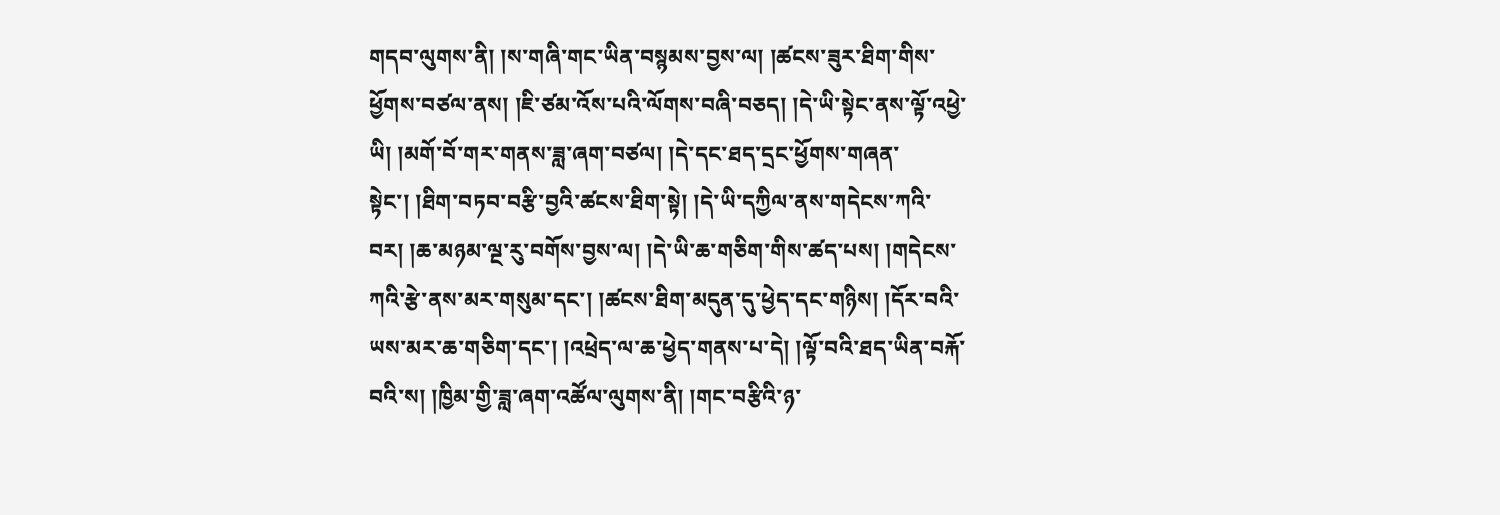གདབ་ལུགས་ནི། །ས་གཞི་གང་ཡིན་བསྙམས་བྱས་ལ། །ཚངས་ཟུར་ཐིག་གིས་ཕྱོགས་བཙལ་ནས། །ཇི་ཙམ་འོས་པའི་ལོགས་བཞི་བཅད། །དེ་ཡི་སྟེང་ནས་ལྟོ་འཕྱེ་ཡི། །མགོ་བོ་གར་གནས་ཟླ་ཞག་བཙལ། །དེ་དང་ཐད་དྲང་ཕྱོགས་གཞན་སྟེང་། །ཐིག་བཏབ་བརྩི་བྱའི་ཚངས་ཐིག་སྟེ། །དེ་ཡི་དཀྱིལ་ནས་གདེངས་ཀའི་བར། །ཆ་མཉམ་ལྔ་རུ་བགོས་བྱས་ལ། །དེ་ཡི་ཆ་གཅིག་གིས་ཚད་པས། །གདེངས་ཀའི་རྩེ་ནས་མར་གསུམ་དང་། །ཚངས་ཐིག་མདུན་དུ་ཕྱེད་དང་གཉིས། །དོར་བའི་ཡས་མར་ཆ་གཅིག་དང་། །འཕྲེད་ལ་ཆ་ཕྱེད་གནས་པ་དེ། །ལྟོ་བའི་ཐད་ཡིན་བརྐོ་བའི་ས། །ཁྱིམ་གྱི་ཟླ་ཞག་འཚོལ་ལུགས་ནི། །གང་བརྩིའི་ཉ་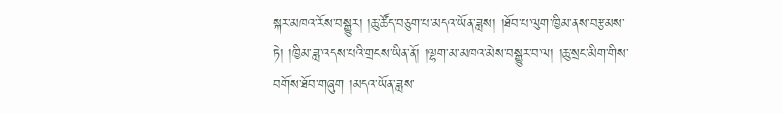སྐར་མཁའ་རོས་བསྒྱུར། །ཆུ་ཚོད་བཅུག་པ་མདའ་ཡོན་ཟླས། །ཐོབ་པ་ལུག་ཁྱིམ་ནས་བརྩམས་ཏེ། །ཁྱིམ་ཟླ་འདས་པའི་གྲངས་ཡིན་ནོ། །ལྷག་མ་མཁའ་མེས་བསྒྱུར་བ་ལ། །ཆུ་སྲང་མིག་གིས་བགོས་ཐོབ་གཞུག །མདའ་ཡོན་ཟླས་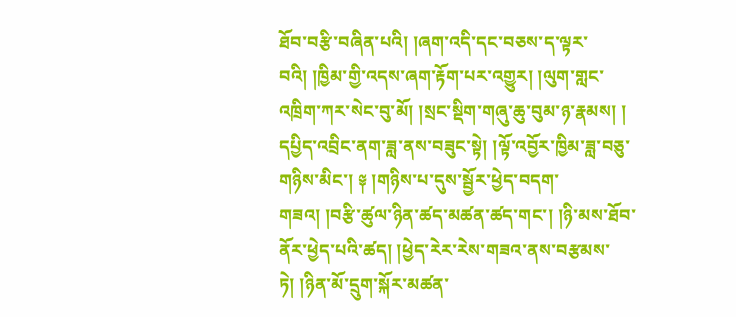ཐོབ་བརྩི་བཞིན་པའི། །ཞག་འདི་དང་བཅས་ད་ལྟར་བའི། །ཁྱིམ་གྱི་འདས་ཞག་རྟོག་པར་འགྱུར། །ལུག་གླང་འཁྲིག་ཀར་སེང་བུ་མོ། །སྲང་སྡིག་གཞུ་ཆུ་བུམ་ཉ་རྣམས། །
དཔྱིད་འབྲིང་ནག་ཟླ་ནས་བཟུང་སྟེ། །ལྟོ་འབྱོར་ཁྱིམ་ཟླ་བཅུ་གཉིས་མིང་། ༈ །གཉིས་པ་དུས་སྦྱོར་ཕྱེད་བདག་གཟའ། །བརྩི་ཚུལ་ཉིན་ཚད་མཚན་ཚད་གང་། །ཉི་མས་ཐོབ་ནོར་ཕྱེད་པའི་ཚད། །ཕྱེད་རེར་རེས་གཟའ་ནས་བརྩམས་ཏེ། །ཉིན་མོ་དྲུག་སྐོར་མཚན་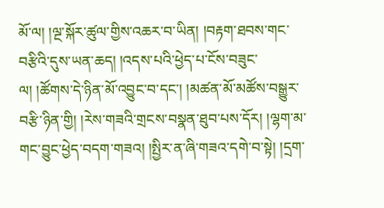མོ་ལ། །ལྔ་སྐོར་ཚུལ་གྱིས་འཆར་བ་ཡིན། །བརྟག་ཐབས་གང་བརྩིའི་དུས་ཡན་ཆད། །འདས་པའི་ཕྱེད་པ་ངོས་བཟུང་ལ། །ཚོགས་དེ་ཉིན་མོ་འབྱུང་བ་དང་། །མཚན་མོ་མཚོས་བསྒྱུར་བརྩི་ཉིན་གྱི། །རེས་གཟའི་གྲངས་བསྣན་ཐུབ་པས་དོར། །ལྷག་མ་གང་བྱུང་ཕྱེད་བདག་གཟའ། །སྤྱིར་ན་ཞི་གཟའ་དགེ་བ་སྟེ། །དྲག་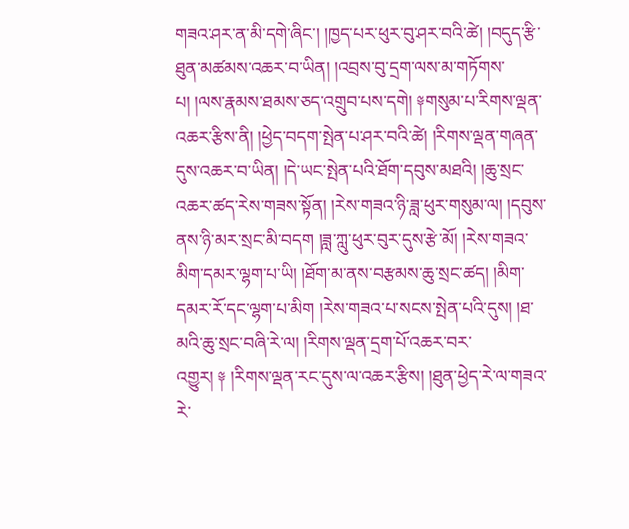གཟའ་ཤར་ན་མི་དགེ་ཞིང་། །ཁྱད་པར་ཕུར་བུ་ཤར་བའི་ཚེ། །བདུད་རྩི་ཐུན་མཚམས་འཆར་བ་ཡིན། །འབྲས་བུ་དྲག་ལས་མ་གཏོགས་པ། །ལས་རྣམས་ཐམས་ཅད་འགྲུབ་པས་དགེ། ༈གསུམ་པ་རིགས་ལྡན་འཆར་རྩིས་ནི། །ཕྱེད་བདག་སྤེན་པ་ཤར་བའི་ཚེ། །རིགས་ལྡན་གཞན་དུས་འཆར་བ་ཡིན། །དེ་ཡང་སྤེན་པའི་ཐོག་དབུས་མཐའི། །ཆུ་སྲང་འཆར་ཚད་རེས་གཟས་སྟོན། །རེས་གཟའ་ཉི་ཟླ་ཕུར་གསུམ་ལ། །དབུས་ནས་ཉི་མར་སྲང་མི་བདག །ཟླ་ཀླུ་ཕུར་བུར་དུས་རྩེ་མོ། །རེས་གཟའ་མིག་དམར་ལྷག་པ་ཡི། །ཐོག་མ་ནས་བརྩམས་ཆུ་སྲང་ཚད། །མིག་དམར་རོ་དང་ལྷག་པ་མིག །རེས་གཟའ་པ་སངས་སྤེན་པའི་དུས། །ཐ་མའི་ཆུ་སྲང་བཞི་རེ་ལ། །རིགས་ལྡན་དྲག་པོ་འཆར་བར་འགྱུར། ༈ །རིགས་ལྡན་རང་དུས་ལ་འཆར་རྩིས། །ཐུན་ཕྱེད་རེ་ལ་གཟའ་རེ་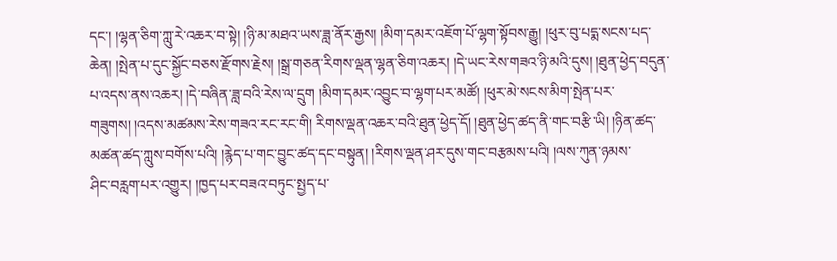དང་། །ལྷན་ཅིག་ཀླུ་རེ་འཆར་བ་སྟེ། །ཉི་མ་མཐའ་ཡས་ཟླ་ནོར་རྒྱས། །མིག་དམར་འཇོག་པོ་ལྷག་སྟོབས་རྒྱུ། །ཕུར་བུ་པདྨ་སངས་པད་ཆེན། །སྤེན་པ་དུང་སྐྱོང་བཅས་རྫོགས་རྗེས། །སྒྲ་གཅན་རིགས་ལྡན་ལྷན་ཅིག་འཆར། །དེ་ཡང་རེས་གཟའ་ཉི་མའི་དུས། །ཐུན་ཕྱེད་བདུན་པ་འདས་ནས་འཆར། །དེ་བཞིན་ཟླ་བའི་རེས་ལ་དྲུག །མིག་དམར་འབྱུང་བ་ལྷག་པར་མཚོ། །ཕུར་མེ་སངས་མིག་སྤེན་པར་གཟུགས། །འདས་མཚམས་རེས་གཟའ་རང་རང་གི། རིགས་ལྡན་འཆར་བའི་ཐུན་ཕྱེད་དོ། །ཐུན་ཕྱེད་ཚད་ནི་གང་བརྩི་ཡི། །ཉིན་ཚད་མཚན་ཚད་ཀླུས་བགོས་པའི། །རྙེད་པ་གང་བྱུང་ཚད་དང་བསྟུན། །རིགས་ལྡན་ཤར་དུས་གང་བརྩམས་པའི། །ལས་ཀུན་ཉམས་
ཤིང་བརླག་པར་འགྱུར། །ཁྱད་པར་བཟའ་བཏུང་སྤྱད་པ་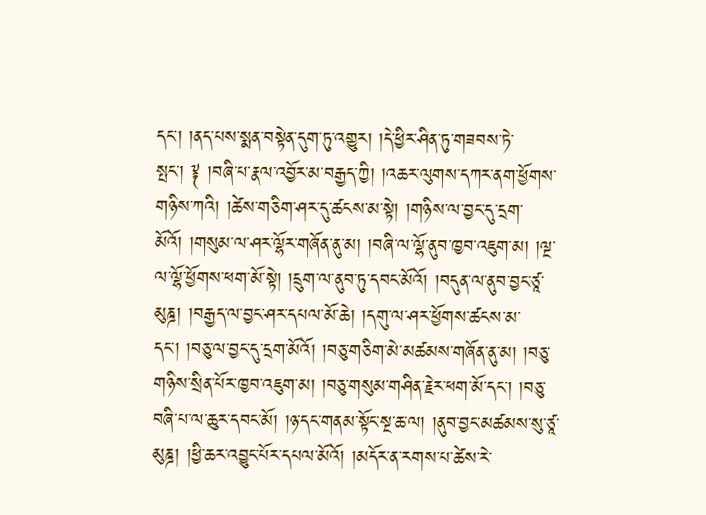དང་། །ནད་པས་སྨན་བསྟེན་དུག་ཏུ་འགྱུར། །དེ་ཕྱིར་ཤིན་ཏུ་གཟབས་ཏེ་སྤང་། ༈ །བཞི་པ་རྣལ་འབྱོར་མ་བརྒྱད་ཀྱི། །འཆར་ལུགས་དཀར་ནག་ཕྱོགས་གཉིས་ཀའི། །ཚེས་གཅིག་ཤར་དུ་ཚངས་མ་སྟེ། །གཉིས་ལ་བྱང་དུ་དྲག་མོའོ། །གསུམ་ལ་ཤར་ལྷོར་གཞོན་ནུ་མ། །བཞི་ལ་ལྷོ་ནུབ་ཁྱབ་འཇུག་མ། །ལྔ་ལ་ལྷོ་ཕྱོགས་ཕག་མོ་སྟེ། །དྲུག་ལ་ནུབ་ཏུ་དབང་མོའོ། །བདུན་ལ་ནུབ་བྱང་ཙཱ་མུཎྜ། །བརྒྱད་ལ་བྱང་ཤར་དཔལ་མོ་ཆེ། །དགུ་ལ་ཤར་ཕྱོགས་ཚངས་མ་དང་། །བཅུ་ལ་བྱང་དུ་དྲག་མོའོ། །བཅུ་གཅིག་མེ་མཚམས་གཞོན་ནུ་མ། །བཅུ་གཉིས་སྲིན་པོར་ཁྱབ་འཇུག་མ། །བཅུ་གསུམ་གཤིན་རྗེར་ཕག་མོ་དང་། །བཅུ་བཞི་པ་ལ་ཆུར་དབང་མོ། །ཉ་དང་གནམ་སྟོང་སྔ་ཆ་ལ། །ནུབ་བྱང་མཚམས་སུ་ཙཱ་མུཎྜ། །ཕྱི་ཆར་འབྱུང་པོར་དཔལ་མོའོ། །མདོར་ན་རགས་པ་ཚེས་རེ་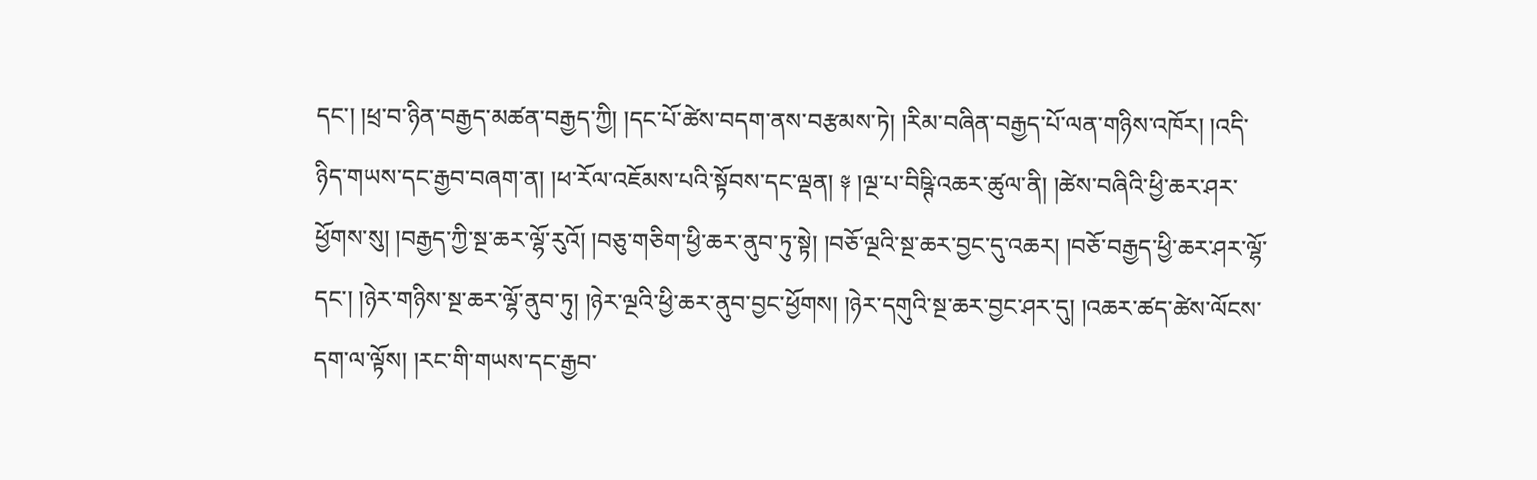དང་། །ཕྲ་བ་ཉིན་བརྒྱད་མཚན་བརྒྱད་ཀྱི། །དང་པོ་ཚེས་བདག་ནས་བརྩམས་ཏེ། །རིམ་བཞིན་བརྒྱད་པོ་ལན་གཉིས་འཁོར། །འདི་ཉིད་གཡས་དང་རྒྱབ་བཞག་ན། །ཕ་རོལ་འཇོམས་པའི་སྟོབས་དང་ལྡན། ༈ །ལྔ་པ་བིཥྚི་འཆར་ཚུལ་ནི། །ཚེས་བཞིའི་ཕྱི་ཆར་ཤར་ཕྱོགས་སུ། །བརྒྱད་ཀྱི་སྔ་ཆར་ལྷོ་རུའོ། །བཅུ་གཅིག་ཕྱི་ཆར་ནུབ་ཏུ་སྟེ། །བཅོ་ལྔའི་སྔ་ཆར་བྱང་དུ་འཆར། །བཅོ་བརྒྱད་ཕྱི་ཆར་ཤར་ལྷོ་དང་། །ཉེར་གཉིས་སྔ་ཆར་ལྷོ་ནུབ་ཏུ། །ཉེར་ལྔའི་ཕྱི་ཆར་ནུབ་བྱང་ཕྱོགས། །ཉེར་དགུའི་སྔ་ཆར་བྱང་ཤར་དུ། །འཆར་ཚད་ཚེས་ལོངས་དག་ལ་ལྟོས། །རང་གི་གཡས་དང་རྒྱབ་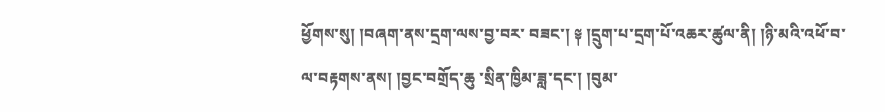ཕྱོགས་སུ། །བཞག་ནས་དྲག་ལས་བྱ་བར་ བཟང་། ༈ །དྲུག་པ་དྲག་པོ་འཆར་ཚུལ་ནི། །ཉི་མའི་འཕོ་བ་ལ་བརྟགས་ནས། །བྱང་བགྲོད་ཆུ ་སྲིན་ཁྱིམ་ཟླ་དང་། །བུམ་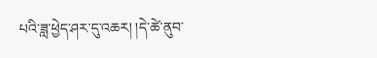པའི་ཟླ་ཕྱེད་ཤར་དུ་འཆར། །དེ་ཚེ་ནུབ་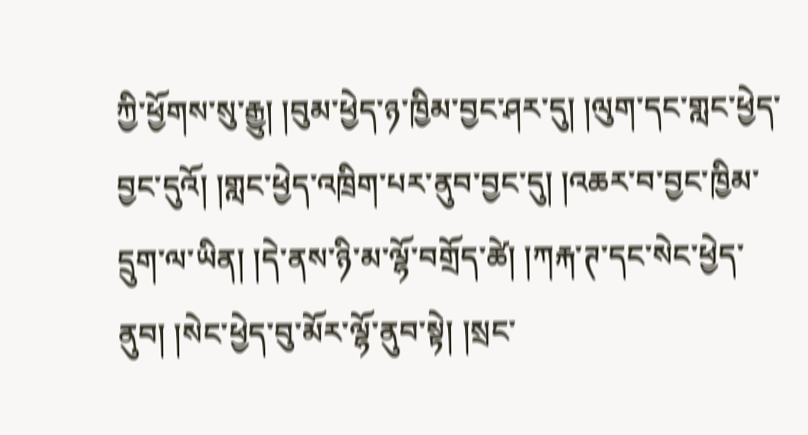ཀྱི་ཕྱོགས་སུ་རྒྱུ། །བུམ་ཕྱེད་ཉ་ཁྱིམ་བྱང་ཤར་དུ། །ལུག་དང་གླང་ཕྱེད་བྱང་དུའོ། །གླང་ཕྱེད་འཁྲིག་པར་ནུབ་བྱང་དུ། །འཆར་བ་བྱང་ཁྱིམ་དྲུག་ལ་ཡིན། །དེ་ནས་ཉི་མ་ལྷོ་བགྲོད་ཚེ། །ཀརྐ་ཊ་དང་སེང་ཕྱེད་ནུབ། །སེང་ཕྱེད་བུ་མོར་ལྷོ་ནུབ་སྟེ། །སྲང་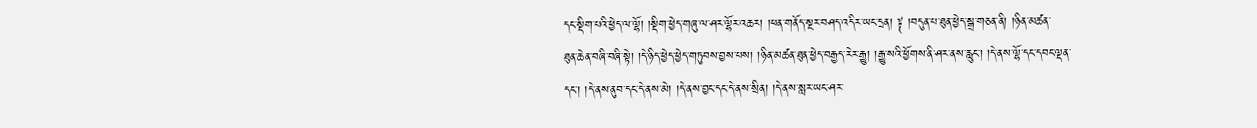དང་སྡིག་པའི་ཕྱེད་ལ་ལྷོ། །སྡིག་ཕྱེད་གཞུ་ལ་ཤར་ལྷོར་འཆར། །ཕན་གནོད་སྔར་བཤད་འདིར་ཡང་དྲན། ༈ །བདུན་པ་ཐུན་ཕྱེད་སྒྲ་གཅན་ནི། །ཉིན་མཚན་
ཐུན་ཆེན་བཞི་བཞི་སྟེ། །དེ་ཉིད་ཕྱེད་ཕྱེད་གཏུབས་བྱས་པས། །ཉིན་མཚན་ཐུན་ཕྱེད་བརྒྱད་རེར་རྒྱུ། །རྒྱུ་སའི་ཕྱོགས་ནི་ཤར་ནས་རླུང་། །དེ་ནས་ལྷོ་དང་དབང་ལྡན་དང་། །དེ་ནས་ནུབ་དང་དེ་ནས་མེ། །དེ་ནས་བྱང་དང་དེ་ནས་སྲིན། །དེ་ནས་སླར་ཡང་ཤར་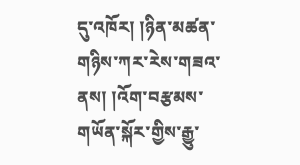དུ་འཁོར། །ཉིན་མཚན་གཉིས་ཀར་རེས་གཟའ་ནས། །འོག་བརྩམས་གཡོན་སྐོར་གྱིས་རྒྱུ་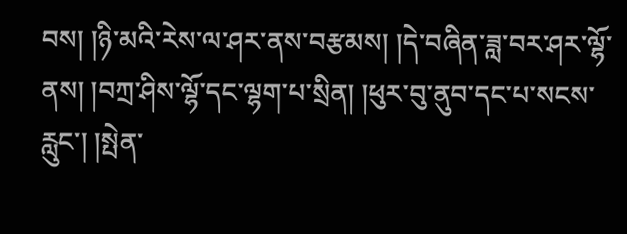བས། །ཉི་མའི་རེས་ལ་ཤར་ནས་བརྩམས། །དེ་བཞིན་ཟླ་བར་ཤར་ལྷོ་ནས། །བཀྲ་ཤིས་ལྷོ་དང་ལྷག་པ་སྲིན། །ཕུར་བུ་ནུབ་དང་པ་སངས་རླུང་། །སྤེན་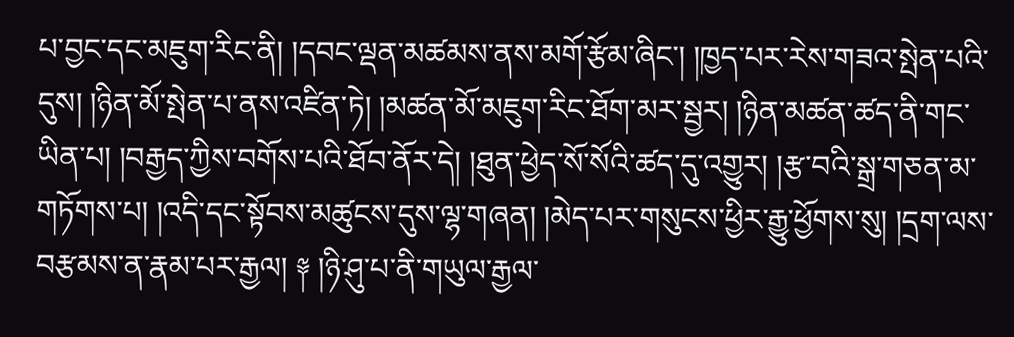པ་བྱང་དང་མཇུག་རིང་ནི། །དབང་ལྡན་མཚམས་ནས་མགོ་རྩོམ་ཞིང་། །ཁྱད་པར་རེས་གཟའ་སྤེན་པའི་དུས། །ཉིན་མོ་སྤེན་པ་ནས་འཛིན་ཏེ། །མཚན་མོ་མཇུག་རིང་ཐོག་མར་སྦྱར། །ཉིན་མཚན་ཚད་ནི་གང་ཡིན་པ། །བརྒྱད་ཀྱིས་བགོས་པའི་ཐོབ་ནོར་དེ། །ཐུན་ཕྱེད་སོ་སོའི་ཚད་དུ་འགྱུར། །རྩ་བའི་སྒྲ་གཅན་མ་གཏོགས་པ། །འདི་དང་སྟོབས་མཚུངས་དུས་ལྷ་གཞན། །མེད་པར་གསུངས་ཕྱིར་རྒྱུ་ཕྱོགས་སུ། །དྲག་ལས་བརྩམས་ན་རྣམ་པར་རྒྱལ། ༈ །ཉི་ཤུ་པ་ནི་གཡུལ་རྒྱལ་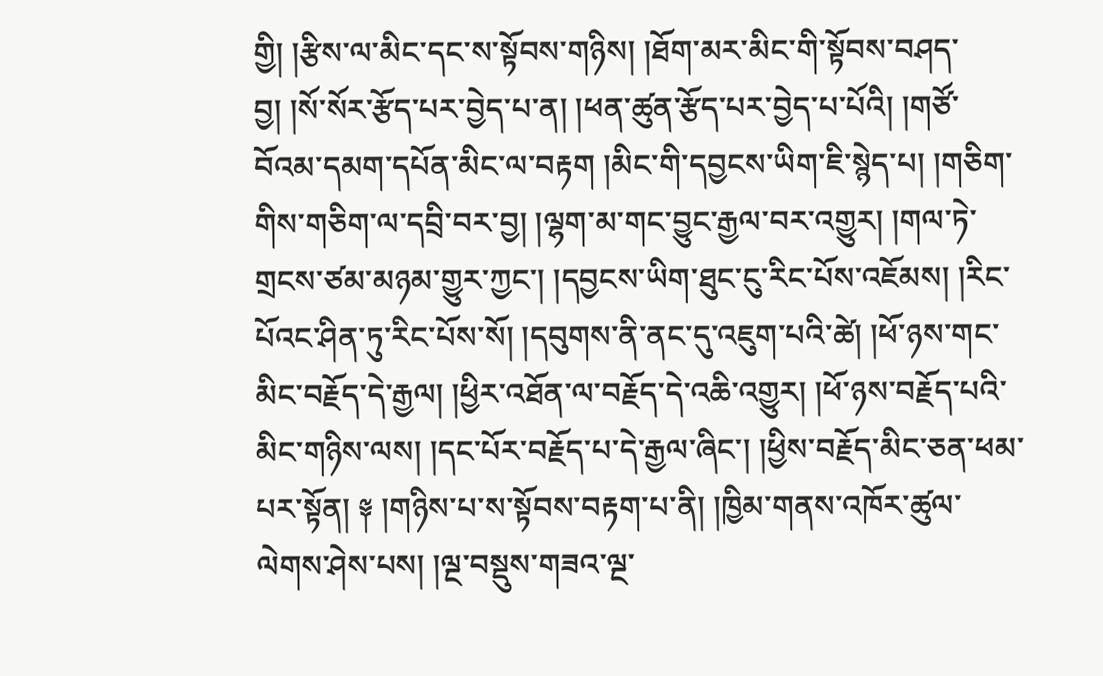གྱི། །རྩིས་ལ་མིང་དང་ས་སྟོབས་གཉིས། །ཐོག་མར་མིང་གི་སྟོབས་བཤད་བྱ། །སོ་སོར་རྩོད་པར་བྱེད་པ་ན། །ཕན་ཚུན་རྩོད་པར་བྱེད་པ་པོའི། །གཙོ་བོའམ་དམག་དཔོན་མིང་ལ་བརྟག །མིང་གི་དབྱངས་ཡིག་ཇི་སྙེད་པ། །གཅིག་གིས་གཅིག་ལ་དབྲི་བར་བྱ། །ལྷག་མ་གང་བྱུང་རྒྱལ་བར་འགྱུར། །གལ་ཏེ་གྲངས་ཙམ་མཉམ་གྱུར་ཀྱང་། །དབྱངས་ཡིག་ཐུང་ངུ་རིང་པོས་འཇོམས། །རིང་པོའང་ཤིན་ཏུ་རིང་པོས་སོ། །དབུགས་ནི་ནང་དུ་འཇུག་པའི་ཚེ། །ཕོ་ཉས་གང་མིང་བརྗོད་དེ་རྒྱལ། །ཕྱིར་འཐོན་ལ་བརྗོད་དེ་འཆི་འགྱུར། །ཕོ་ཉས་བརྗོད་པའི་མིང་གཉིས་ལས། །དང་པོར་བརྗོད་པ་དེ་རྒྱལ་ཞིང་། །ཕྱིས་བརྗོད་མིང་ཅན་ཕམ་པར་སྟོན། ༈ །གཉིས་པ་ས་སྟོབས་བརྟག་པ་ནི། །ཁྱིམ་གནས་འཁོར་ཚུལ་ལེགས་ཤེས་པས། །ལྔ་བསྡུས་གཟའ་ལྔ་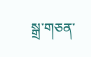སྒྲ་གཅན་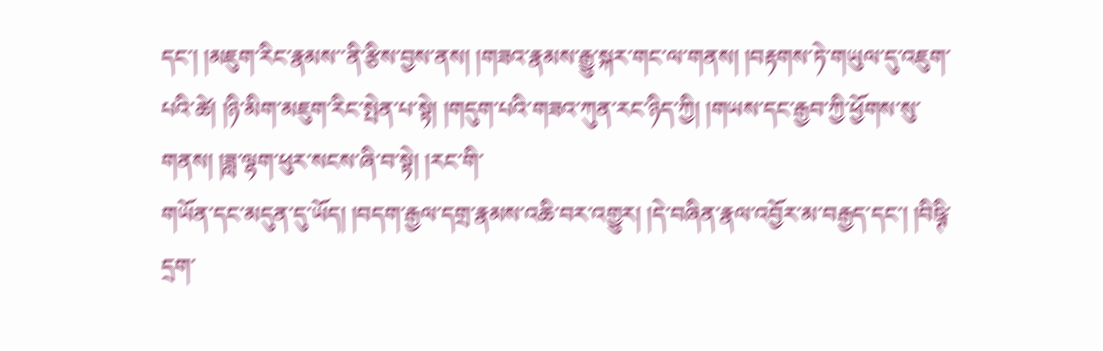དང་། །མཇུག་རིང་རྣམས་་ནི་རྩིས་བྱས་ནས། །གཟའ་རྣམས་རྒྱུ་སྐར་གང་ལ་གནས། །བརྟགས་ཏེ་གཡུལ་དུ་འཇུག་པའི་ཚེ། །ཉི་མིག་མཇུག་རིང་སྤེན་པ་སྟེ། །གདུག་པའི་གཟའ་ཀུན་རང་ཉིད་ཀྱི། །གཡས་དང་རྒྱབ་ཀྱི་ཕྱོགས་སུ་གནས། །ཟླ་ལྷག་ཕུར་སངས་ཞི་བ་སྟེ། །རང་གི་
གཡོན་དང་མདུན་དུ་ཡོད། །བདག་རྒྱལ་དགྲ་རྣམས་འཆི་བར་འགྱུར། །དེ་བཞིན་རྣལ་འབྱོར་མ་བརྒྱད་དང་། །བིཥྚི་དྲག་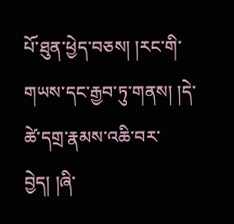པོ་ཐུན་ཕྱེད་བཅས། །རང་གི་གཡས་དང་རྒྱབ་ཏུ་གནས། །དེ་ཚེ་དགྲ་རྣམས་འཆི་བར་བྱེད། །ཞི་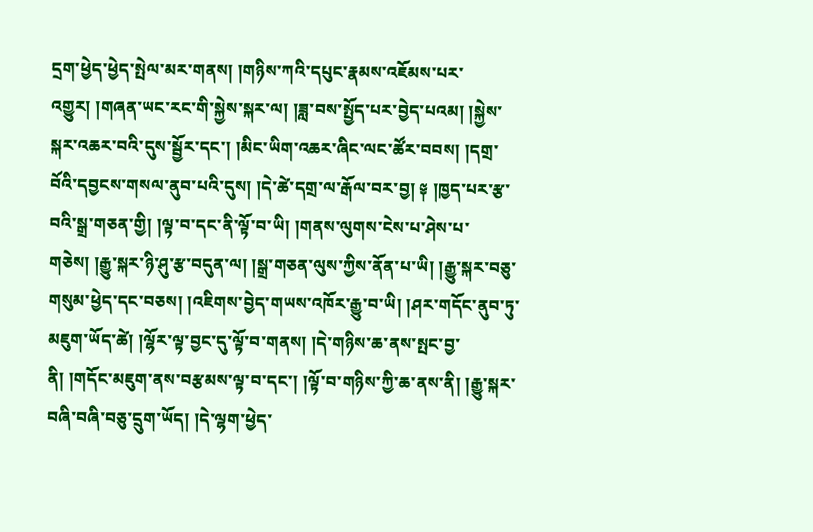དྲག་ཕྱེད་ཕྱེད་སྤེལ་མར་གནས། །གཉིས་ཀའི་དཔུང་རྣམས་འཇོམས་པར་འགྱུར། །གཞན་ཡང་རང་གི་སྐྱེས་སྐར་ལ། །ཟླ་བས་སྤྱོད་པར་བྱེད་པའམ། །སྐྱེས་སྐར་འཆར་བའི་དུས་སྦྱོར་དང་། །མིང་ཡིག་འཆར་ཞིང་ལང་ཚོར་བབས། །དགྲ་བོའི་དབྱངས་གསལ་ནུབ་པའི་དུས། །དེ་ཚེ་དགྲ་ལ་རྒོལ་བར་བྱ། ༈ །ཁྱད་པར་རྩ་བའི་སྒྲ་གཅན་གྱི། །ལྟ་བ་དང་ནི་ལྟོ་བ་ཡི། །གནས་ལུགས་ངེས་པ་ཤེས་པ་གཅེས། །རྒྱུ་སྐར་ཉི་ཤུ་རྩ་བདུན་ལ། །སྒྲ་གཅན་ལུས་ཀྱིས་ནོན་པ་ཡི། །རྒྱུ་སྐར་བཅུ་གསུམ་ཕྱེད་དང་བཅས། །འཇིགས་བྱེད་གཡས་འཁོར་རྒྱུ་བ་ཡི། །ཤར་གདོང་ནུབ་ཏུ་མཇུག་ཡོད་ཚེ། །ལྷོར་ལྟ་བྱང་དུ་ལྟོ་བ་གནས། །དེ་གཉིས་ཆ་ནས་སྤང་བྱ་ནི། །གདོང་མཇུག་ནས་བརྩམས་ལྟ་བ་དང་། །ལྟོ་བ་གཉིས་ཀྱི་ཆ་ནས་ནི། །རྒྱུ་སྐར་བཞི་བཞི་བཅུ་དྲུག་ཡོད། །དེ་ལྷག་ཕྱེད་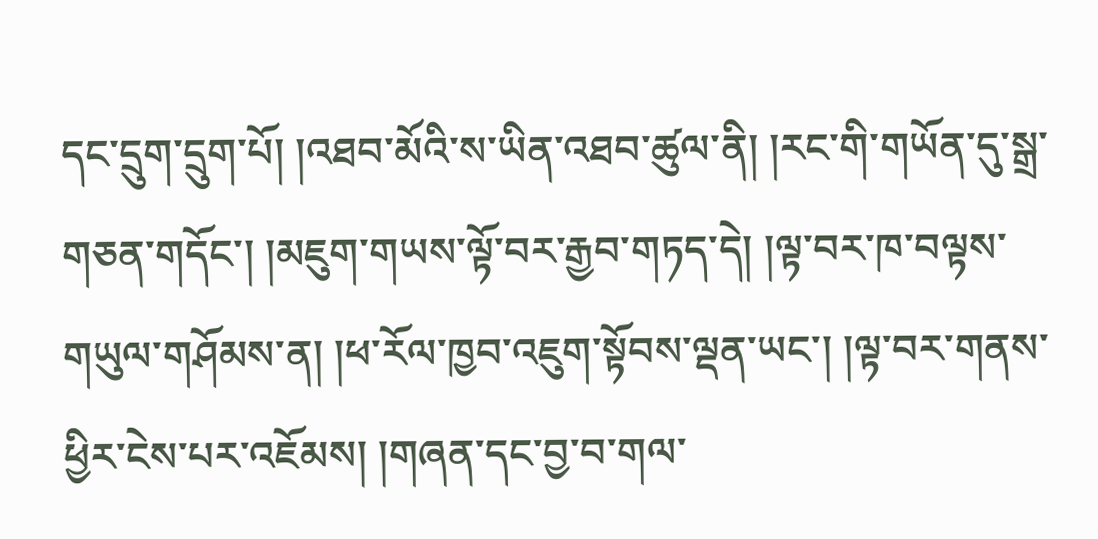དང་དྲུག་དྲུག་པོ། །འཐབ་མོའི་ས་ཡིན་འཐབ་ཚུལ་ནི། །རང་གི་གཡོན་དུ་སྒྲ་གཅན་གདོང་། །མཇུག་གཡས་ལྟོ་བར་རྒྱབ་གཏད་དེ། །ལྟ་བར་ཁ་བལྟས་གཡུལ་གཤོམས་ན། །ཕ་རོལ་ཁྱབ་འཇུག་སྟོབས་ལྡན་ཡང་། །ལྟ་བར་གནས་ཕྱིར་ངེས་པར་འཇོམས། །གཞན་དང་བྱ་བ་གལ་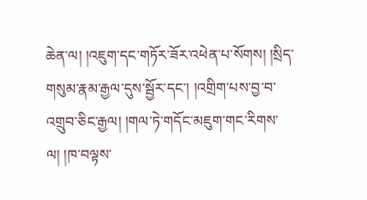ཆེན་ལ། །འཇུག་དང་གཏོར་ཟོར་འཕེན་པ་སོགས། །སྲིད་གསུམ་རྣམ་རྒྱལ་དུས་སྦྱོར་དང་། །འགྲིག་པས་བྱ་བ་འགྲུབ་ཅིང་རྒྱལ། །གལ་ཏེ་གདོང་མཇུག་གང་རིགས་ལ། །ཁ་བལྟས་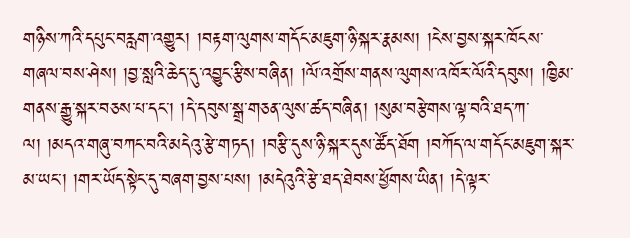གཉིས་ཀའི་དཔུང་བརླག་འགྱུར། །བརྟག་ལུགས་གདོང་མཇུག་ཉི་སྐར་རྣམས། །ངེས་བྱས་སྐར་ཁོངས་གཞལ་བས་ཤེས། །བྱ་སླའི་ཆེད་དུ་འབྱུང་རྩིས་བཞིན། །ལོ་འགྲོས་གནས་ལུགས་འཁོར་ལོའི་དབུས། །ཁྱིམ་གནས་རྒྱུ་སྐར་བཅས་པ་དང་། །དེ་དབུས་སྒྲ་གཅན་ལུས་ཚད་བཞིན། །སུམ་བརྩེགས་ལྟ་བའི་ཐད་ཀ་ལ། །མདའ་གཞུ་བཀང་བའི་མདེའུ་རྩེ་གཏད། །བརྩི་དུས་ཉི་སྐར་དུས་ཚོད་ཐོག །བཀོད་ལ་གདོང་མཇུག་སྐར་མ་ཡང་། །གར་ཡོད་སྟེང་དུ་བཞག་བྱས་པས། །མདེའུའི་རྩེ་ཐད་ཐེབས་ཕྱོགས་ཡིན། །དེ་ལྟར་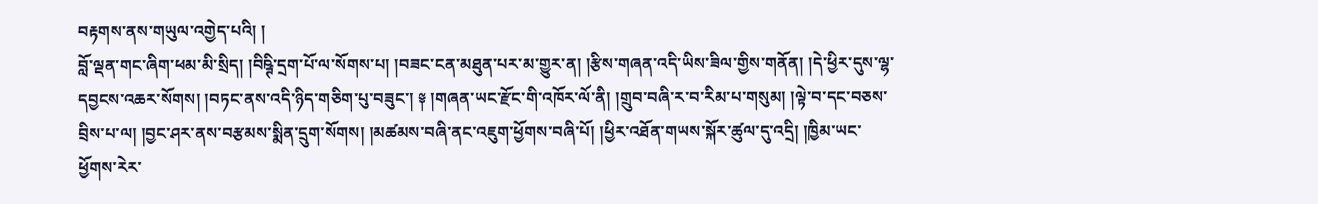བརྟགས་ནས་གཡུལ་འགྱེད་པའི། །
བློ་ལྡན་གང་ཞིག་ཕམ་མི་སྲིད། །བིཥྚི་དྲག་པོ་ལ་སོགས་པ། །བཟང་ངན་མཐུན་པར་མ་གྱུར་ན། །རྩིས་གཞན་འདི་ཡིས་ཟིལ་གྱིས་གནོན། །དེ་ཕྱིར་དུས་ལྷ་དབྱངས་འཆར་སོགས། །བཏང་ནས་འདི་ཉིད་གཅིག་པུ་བཟུང་། ༈ །གཞན་ཡང་རྫོང་གི་འཁོར་ལོ་ནི། །གྲུབ་བཞི་ར་བ་རིམ་པ་གསུམ། །ལྟེ་བ་དང་བཅས་བྲིས་པ་ལ། །བྱང་ཤར་ནས་བརྩམས་སྨིན་དྲུག་སོགས། །མཚམས་བཞི་ནང་འཇུག་ཕྱོགས་བཞི་པོ། །ཕྱིར་འཐོན་གཡས་སྐོར་ཚུལ་དུ་འདྲི། །ཁྱིམ་ཡང་ཕྱོགས་རེར་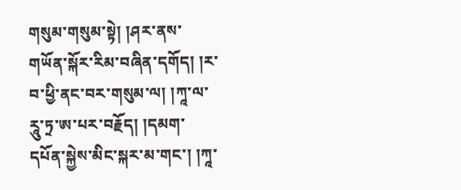གསུམ་གསུམ་སྟེ། །ཤར་ནས་གཡོན་སྐོར་རིམ་བཞིན་དགོད། །ར་བ་ཕྱི་ནང་བར་གསུམ་ལ། །ཀཱ་ལ་རཱུ་ཏྲ་ཨ་པར་བརྗོད། །དམག་དཔོན་སྐྱེས་མིང་སྐར་མ་གང་། །ཀཱ་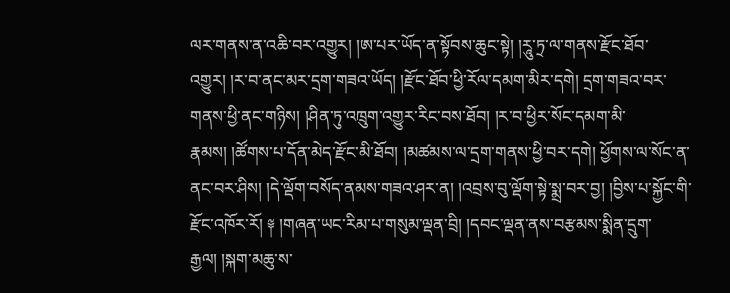ལར་གནས་ན་འཆི་བར་འགྱུར། །ཨ་པར་ཡོད་ན་སྟོབས་ཆུང་སྟེ། །རཱུ་ཏྲ་ལ་གནས་རྫོང་ཐོབ་འགྱུར། །ར་བ་ནང་མར་དྲག་གཟའ་ཡོད། །རྫོང་ཐོབ་ཕྱི་རོལ་དམག་མིར་དགེ། དྲག་གཟའ་བར་གནས་ཕྱི་ནང་གཉིས། །ཤིན་ཏུ་འཁྲུག་འགྱུར་རིང་བས་ཐོབ། །ར་བ་ཕྱིར་སོང་དམག་མི་རྣམས། །ཚོགས་པ་དོན་མེད་རྫོང་མི་ཐོབ། །མཚམས་ལ་དྲག་གནས་ཕྱི་བར་དགེ། ཕྱོགས་ལ་སོང་ན་ནང་བར་ཤིས། །དེ་ལྡོག་བསོད་ནམས་གཟའ་ཤར་ན། །འབྲས་བུ་ལྡོག་སྟེ་སྨྲ་བར་བྱ། །བྱིས་པ་སྐྱོང་གི་རྫོང་འཁོར་རོ། ༈ །གཞན་ཡང་རིམ་པ་གསུམ་ལྡན་བྲི། །དབང་ལྡན་ནས་བརྩམས་སྨིན་དྲུག་རྒྱལ། །སྐག་མཆུ་ས་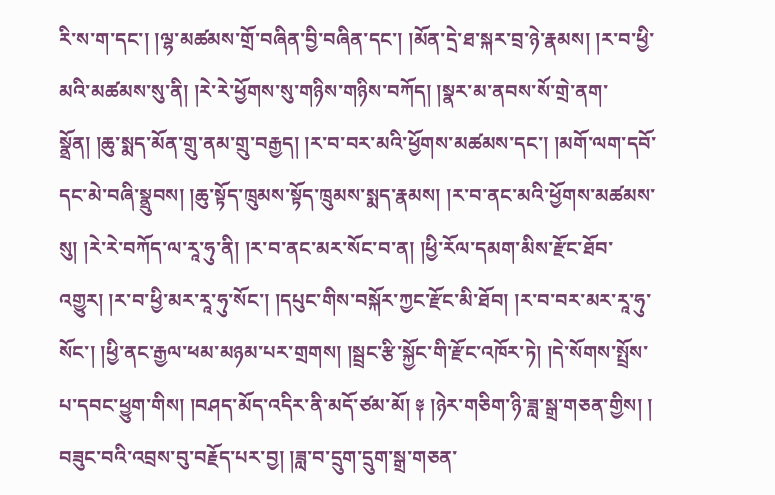རི་ས་ག་དང་། །ལྷ་མཚམས་གྲོ་བཞིན་བྱི་བཞིན་དང་། །མོན་དྲེ་ཐ་སྐར་བྲ་ཉེ་རྣམས། །ར་བ་ཕྱི་མའི་མཚམས་སུ་ནི། །རེ་རེ་ཕྱོགས་སུ་གཉིས་གཉིས་བཀོད། །སྣར་མ་ནབས་སོ་གྲེ་ནག་སྣྲོན། །ཆུ་སྨད་མོན་གྲུ་ནམ་གྲུ་བརྒྱད། །ར་བ་བར་མའི་ཕྱོགས་མཚམས་དང་། །མགོ་ལག་དབོ་དང་མེ་བཞི་སྣྲུབས། །ཆུ་སྟོད་ཁྲུམས་སྟོད་ཁྲུམས་སྨད་རྣམས། །ར་བ་ནང་མའི་ཕྱོགས་མཚམས་སུ། །རེ་རེ་བཀོད་ལ་རཱ་ཧུ་ནི། །ར་བ་ནང་མར་སོང་བ་ན། །ཕྱི་རོལ་དམག་མིས་རྫོང་ཐོབ་འགྱུར། །ར་བ་ཕྱི་མར་རཱ་ཧུ་སོང་། །དཔུང་གིས་བསྐོར་ཀྱང་རྫོང་མི་ཐོབ། །ར་བ་བར་མར་རཱ་ཧུ་སོང་། །ཕྱི་ནང་རྒྱལ་ཕམ་མཉམ་པར་གྲགས། །སྦྲང་རྩི་སྐྱོང་གི་རྫོང་འཁོར་ཏེ། །དེ་སོགས་སྤྲོས་པ་དབང་ཕྱུག་གིས། །བཤད་མོད་འདིར་ནི་མདོ་ཙམ་མོ། ༈ །ཉེར་གཅིག་ཉི་ཟླ་སྒྲ་གཅན་གྱིས། །
བཟུང་བའི་འབྲས་བུ་བརྗོད་པར་བྱ། །ཟླ་བ་དྲུག་དྲུག་སྒྲ་གཅན་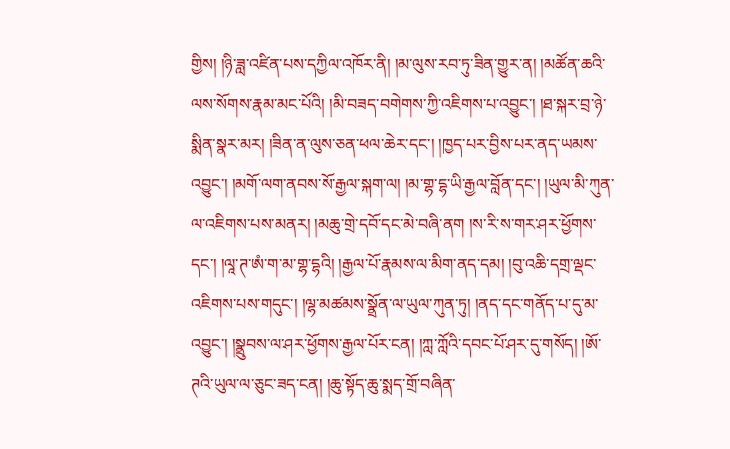གྱིས། །ཉི་ཟླ་འཛིན་པས་དཀྱིལ་འཁོར་ནི། །མ་ལུས་རབ་ཏུ་ཟིན་གྱུར་ན། །མཚོན་ཆའི་ལས་སོགས་རྣམ་མང་པོའི། །མི་བཟད་བགེགས་ཀྱི་འཇིགས་པ་འབྱུང་། །ཐ་སྐར་བྲ་ཉེ་སྨིན་སྣར་མར། །ཟིན་ན་ལུས་ཅན་ཕལ་ཆེར་དང་། །ཁྱད་པར་བྱིས་པར་ནད་ཡམས་འབྱུང་། །མགོ་ལག་ནབས་སོ་རྒྱལ་སྐག་ལ། །མ་གྷ་དྷ་ཡི་རྒྱལ་བློན་དང་། །ཡུལ་མི་ཀུན་ལ་འཇིགས་པས་མནར། །མཆུ་གྲེ་དབོ་དང་མེ་བཞི་ནག །ས་རི་ས་གར་ཤར་ཕྱོགས་དང་། །ལཱ་ཊ་ཨཾ་ག་མ་གྷ་དྷའི། །རྒྱལ་པོ་རྣམས་ལ་མིག་ནད་དམ། །བུ་འཆི་དགྲ་ལྡང་འཇིགས་པས་གདུང་། །ལྷ་མཚམས་སྣྲོན་ལ་ཡུལ་ཀུན་ཏུ། །ནད་དང་གནོད་པ་དུ་མ་འབྱུང་། །སྣྲུབས་ལ་ཤར་ཕྱོགས་རྒྱལ་པོར་ངན། །ཀླ་ཀློའི་དབང་པོ་ཤར་དུ་གསོད། །ཨོ་ཊའི་ཡུལ་ལ་ཅུང་ཟད་ངན། །ཆུ་སྟོད་ཆུ་སྨད་གྲོ་བཞིན་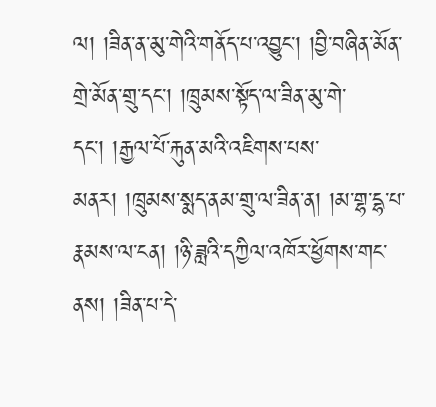ལ། །ཟིན་ན་མུ་གེའི་གནོད་པ་འབྱུང་། །བྱི་བཞིན་མོན་གྲེ་མོན་གྲུ་དང་། །ཁྲུམས་སྟོད་ལ་ཟིན་མུ་གེ་དང་། །རྒྱལ་པོ་རྐུན་མའི་འཇིགས་པས་མནར། །ཁྲུམས་སྨད་ནམ་གྲུ་ལ་ཟིན་ན། །མ་གྷ་དྷ་པ་རྣམས་ལ་ངན། །ཉི་ཟླའི་དཀྱིལ་འཁོར་ཕྱོགས་གང་ནས། །ཟིན་པ་དེ་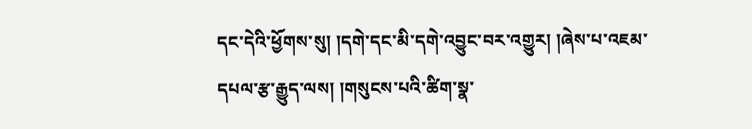དང་དེའི་ཕྱོགས་སུ། །དགེ་དང་མི་དགེ་འབྱུང་བར་འགྱུར། །ཞེས་པ་འཇམ་དཔལ་རྩ་རྒྱུད་ལས། །གསུངས་པའི་ཚིག་སྣ་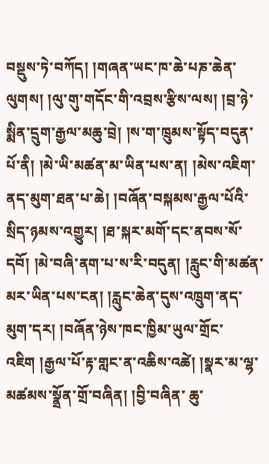བསྡུས་ཏེ་བཀོད། །གཞན་ཡང་ཁ་ཆེ་པཎ་ཆེན་ལུགས། །ལུ་གུ་གདོང་གི་འབྲས་རྩིས་ལས། །བྲ་ཉེ་སྨིན་དྲུག་རྒྱལ་མཆུ་བྲེ། །ས་ག་ཁྲུམས་སྟོད་བདུན་པོ་ནི། །མེ་ཡི་མཚན་མ་ཡིན་པས་ན། །མེས་འཇིག་ནད་མུག་ཐན་པ་ཆེ། །བཞོན་བསྐམས་རྒྱལ་པོའི་སྲིད་ཉམས་འགྱུར། །ཐ་སྐར་མགོ་དང་ནབས་སོ་དབོ། །མེ་བཞི་ནག་པ་ས་རི་བདུན། །རླུང་གི་མཚན་མར་ཡིན་པས་ངན། །རླུང་ཆེན་དུས་འཁྲུག་ནད་མུག་དར། །བཞོན་ཉེས་ཁང་ཁྱིམ་ཡུལ་གྲོང་འཇིག །རྒྱལ་པོ་རྟ་གླང་ན་འཆིས་འཚེ། །སྣར་མ་ལྷ་མཚམས་སྣྲོན་གྲོ་བཞིན། །བྱི་བཞིན་ ཆུ་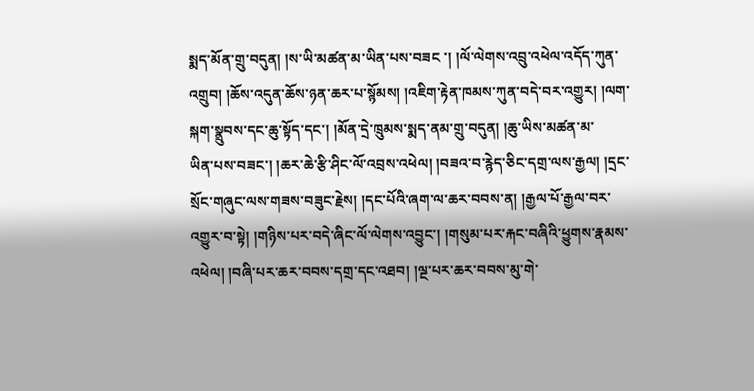སྨད་མོན་གྲུ་བདུན། །ས་ཡི་མཚན་མ་ཡིན་པས་བཟང ་། །ལོ་ལེགས་འབྲུ་འཕེལ་འདོད་ཀུན་འགྲུབ། །ཆོས་འདུན་ཆོས་ཉན་ཆར་པ་སྙོམས། །འཇིག་རྟེན་ཁམས་ཀུན་བདེ་བར་འགྱུར། །ལག་སྐག་སྣྲུབས་དང་ཆུ་སྟོད་དང་། །མོན་དྲེ་ཁྲུམས་སྨད་ནམ་གྲུ་བདུན། །ཆུ་ཡིས་མཚན་མ་
ཡིན་པས་བཟང་། །ཆར་ཆེ་རྩི་ཤིང་ལོ་འབྲས་འཕེལ། །བཟའ་བ་རྙེད་ཅིང་དགྲ་ལས་རྒྱལ། །དྲང་སྲོང་གཞུང་ལས་གཟས་བཟུང་རྗེས། །དང་པོའི་ཞག་ལ་ཆར་བབས་ན། །རྒྱལ་པོ་རྒྱལ་བར་འགྱུར་བ་སྟེ། །གཉིས་པར་བདེ་ཞིང་ལོ་ལེགས་འབྱུང་། །གསུམ་པར་རྐང་བཞིའི་ཕྱུགས་རྣམས་འཕེལ། །བཞི་པར་ཆར་བབས་དགྲ་དང་འཐབ། །ལྔ་པར་ཆར་བབས་མུ་གེ་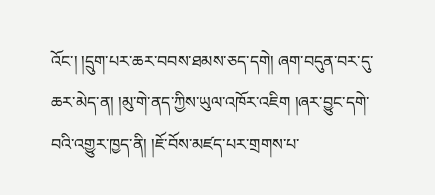འོང་། །དྲུག་པར་ཆར་བབས་ཐམས་ཅད་དགེ། ཞག་བདུན་བར་དུ་ཆར་མེད་ན། །མུ་གེ་ནད་ཀྱིས་ཡུལ་འཁོར་འཇིག །ཞར་བྱུང་དགེ་བའི་འགྱུར་ཁྱད་ནི། །ཇོ་བོས་མཛད་པར་གྲགས་པ་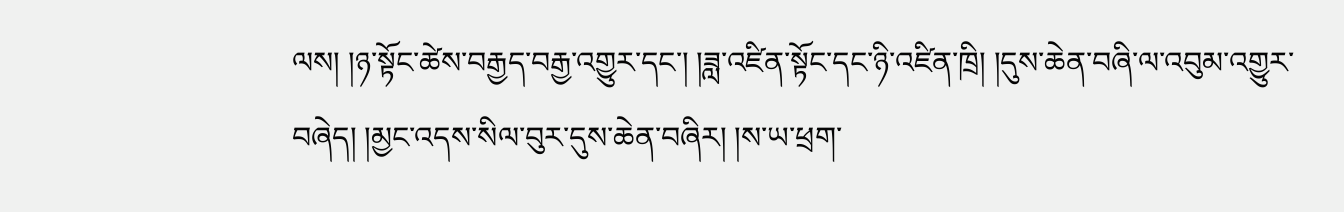ལས། །ཉ་སྟོང་ཚེས་བརྒྱད་བརྒྱ་འགྱུར་དང་། །ཟླ་འཛིན་སྟོང་དང་ཉི་འཛིན་ཁྲི། །དུས་ཆེན་བཞི་ལ་འབུམ་འགྱུར་བཞེད། །མྱང་འདས་སིལ་བུར་དུས་ཆེན་བཞིར། །ས་ཡ་ཕྲག་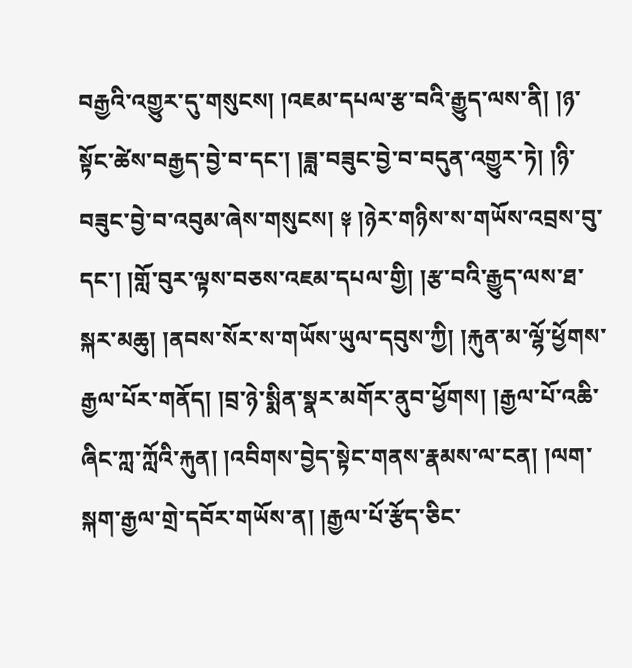བརྒྱའི་འགྱུར་དུ་གསུངས། །འཇམ་དཔལ་རྩ་བའི་རྒྱུད་ལས་ནི། །ཉ་སྟོང་ཚེས་བརྒྱད་བྱེ་བ་དང་། །ཟླ་བཟུང་བྱེ་བ་བདུན་འགྱུར་ཏེ། །ཉི་བཟུང་བྱེ་བ་འབུམ་ཞེས་གསུངས། ༈ །ཉེར་གཉིས་ས་གཡོས་འབྲས་བུ་དང་། །གློ་བུར་ལྟས་བཅས་འཇམ་དཔལ་གྱི། །རྩ་བའི་རྒྱུད་ལས་ཐ་སྐར་མཆུ། །ནབས་སོར་ས་གཡོས་ཡུལ་དབུས་ཀྱི། །རྐུན་མ་ལྷོ་ཕྱོགས་རྒྱལ་པོར་གནོད། །བྲ་ཉེ་སྨིན་སྣར་མགོར་ནུབ་ཕྱོགས། །རྒྱལ་པོ་འཆི་ཞིང་ཀླ་ཀློའི་རྐུན། །འབིགས་བྱེད་སྟེང་གནས་རྣམས་ལ་ངན། །ལག་སྐག་རྒྱལ་གྲེ་དབོར་གཡོས་ན། །རྒྱལ་པོ་རྩོད་ཅིང་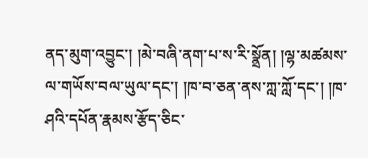ནད་མུག་འབྱུང་། །མེ་བཞི་ནག་པ་ས་རི་སྣྲོན། །ལྷ་མཚམས་ལ་གཡོས་བལ་ཡུལ་དང་། །ཁ་བ་ཅན་ནས་ཀླ་ཀློ་དང་། །ཁ་ཤའི་དཔོན་རྣམས་རྩོད་ཅིང་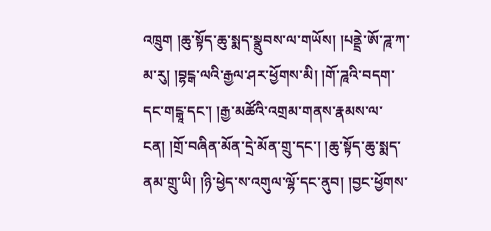འཁྲུག །ཆུ་སྟོད་ཆུ་སྨད་སྣྲུབས་ལ་གཡོས། །པནྡྲེ་ཨོ་ཌཱ་ཀ་མ་རུ། །བྷངྒ་ལའི་རྒྱལ་ཤར་ཕྱོགས་མི། །གོ་ཌཱའི་བདག་དང་གངྒཱ་དང་། །རྒྱ་མཚོའི་འགྲམ་གནས་རྣམས་ལ་ངན། །གྲོ་བཞིན་མོན་དྲེ་མོན་གྲུ་དང་། །ཆུ་སྟོད་ཆུ་སྨད་ནམ་གྲུ་ཡི། །ཉི་ཕྱེད་ས་འགུལ་ལྷོ་དང་ནུབ། །བྱང་ཕྱོགས་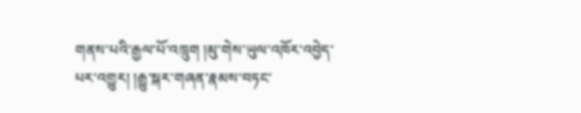གནས་པའི་རྒྱལ་པོ་འཁྲུག །མུ་གེས་ཡུལ་འཁོར་འབྱེད་པར་འགྱུར། །རྒྱུ་སྐར་གཞན་རྣམས་བཏང་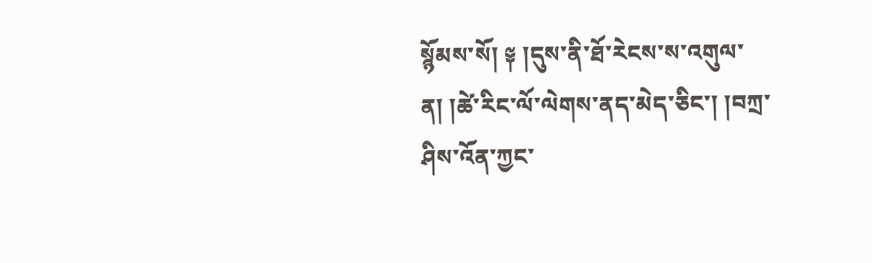སྙོམས་སོ། ༈ །དུས་ནི་ཐོ་རེངས་ས་འགུལ་ན། །ཚེ་རིང་ལོ་ལེགས་ནད་མེད་ཅིང་། །བཀྲ་ཤིས་འོན་ཀྱང་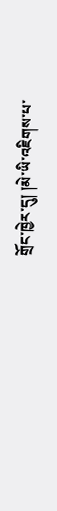གྲོང་ཁྱེར་དུ། །མེ་ཡི་འཇིགས་པ་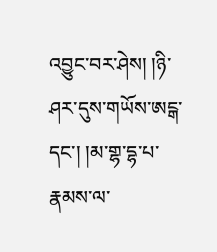འབྱུང་བར་ཤེས། །ཉི་ཤར་དུས་གཡོས་ཨངྒ་དང་། །མ་གྷ་དྷ་པ་རྣམས་ལ་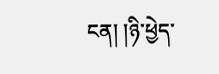ངན། །ཉི་ཕྱེད་